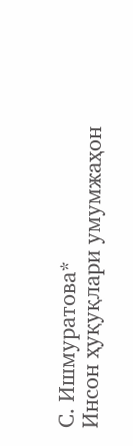С. Ишмуратова*
Инсон ҳуқуқлари умумжаҳон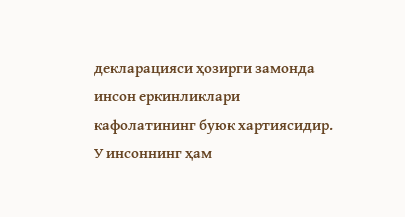декларацияси ҳозирги замонда инсон еркинликлари кафолатининг буюк хартиясидир. У инсоннинг ҳам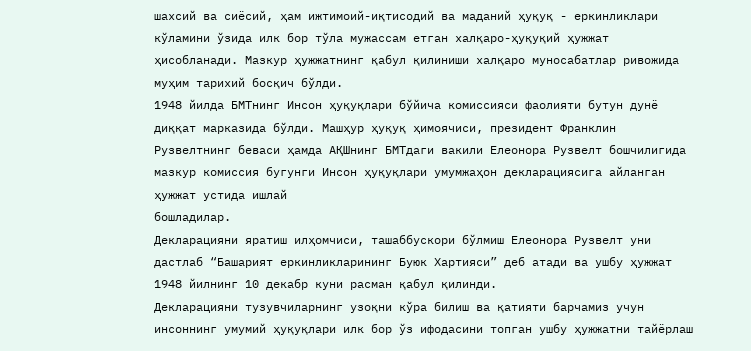шахсий ва сиёсий, ҳам ижтимоий-иқтисодий ва маданий ҳуқуқ - еркинликлари кўламини ўзида илк бор тўла мужассам етган халқаро-ҳуқуқий ҳужжат ҳисобланади. Мазкур ҳужжатнинг қабул қилиниши халқаро муносабатлар ривожида муҳим тарихий босқич бўлди.
1948 йилда БМТнинг Инсон ҳуқуқлари бўйича комиссияси фаолияти бутун дунё диққат марказида бўлди. Машҳур ҳуқуқ ҳимоячиси, президент Франклин Рузвелтнинг беваси ҳамда АҚШнинг БМТдаги вакили Елеонора Рузвелт бошчилигида мазкур комиссия бугунги Инсон ҳуқуқлари умумжаҳон декларациясига айланган ҳужжат устида ишлай
бошладилар.
Декларацияни яратиш илҳомчиси, ташаббускори бўлмиш Елеонора Рузвелт уни дастлаб “Башарият еркинликларининг Буюк Хартияси” деб атади ва ушбу ҳужжат 1948 йилнинг 10 декабр куни расман қабул қилинди.
Декларацияни тузувчиларнинг узоқни кўра билиш ва қатияти барчамиз учун инсоннинг умумий ҳуқуқлари илк бор ўз ифодасини топган ушбу ҳужжатни тайёрлаш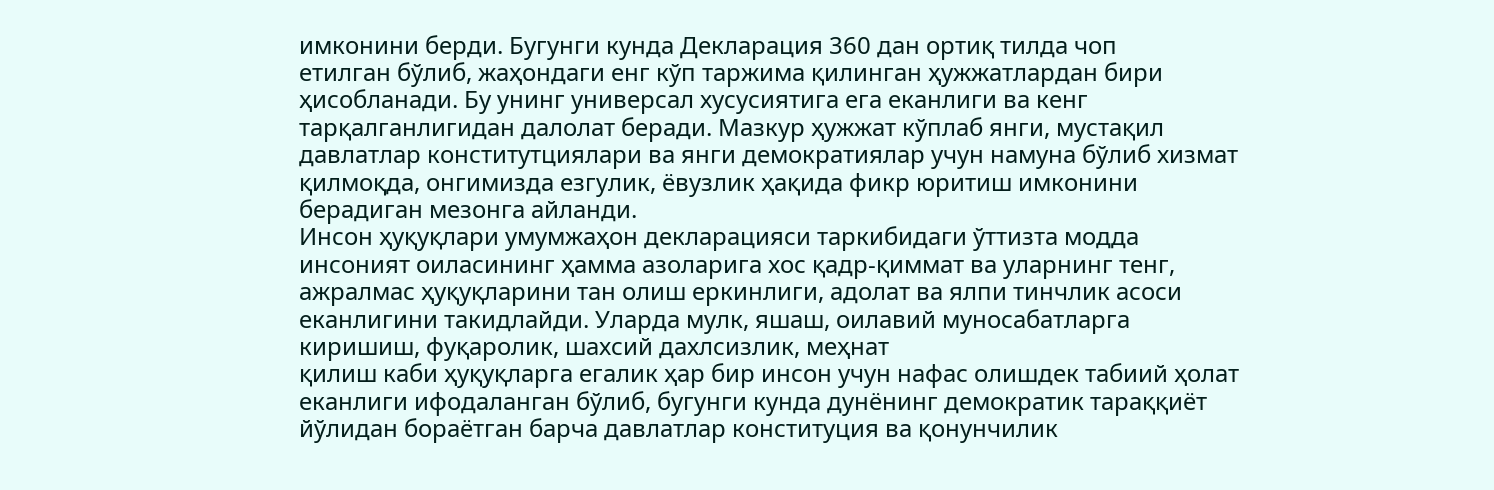имконини берди. Бугунги кунда Декларация 360 дан ортиқ тилда чоп
етилган бўлиб, жаҳондаги енг кўп таржима қилинган ҳужжатлардан бири ҳисобланади. Бу унинг универсал хусусиятига ега еканлиги ва кенг тарқалганлигидан далолат беради. Мазкур ҳужжат кўплаб янги, мустақил давлатлар конститутциялари ва янги демократиялар учун намуна бўлиб хизмат қилмоқда, онгимизда езгулик, ёвузлик ҳақида фикр юритиш имконини берадиган мезонга айланди.
Инсон ҳуқуқлари умумжаҳон декларацияси таркибидаги ўттизта модда инсоният оиласининг ҳамма азоларига хос қадр-қиммат ва уларнинг тенг, ажралмас ҳуқуқларини тан олиш еркинлиги, адолат ва ялпи тинчлик асоси еканлигини такидлайди. Уларда мулк, яшаш, оилавий муносабатларга киришиш, фуқаролик, шахсий дахлсизлик, меҳнат
қилиш каби ҳуқуқларга егалик ҳар бир инсон учун нафас олишдек табиий ҳолат еканлиги ифодаланган бўлиб, бугунги кунда дунёнинг демократик тараққиёт йўлидан бораётган барча давлатлар конституция ва қонунчилик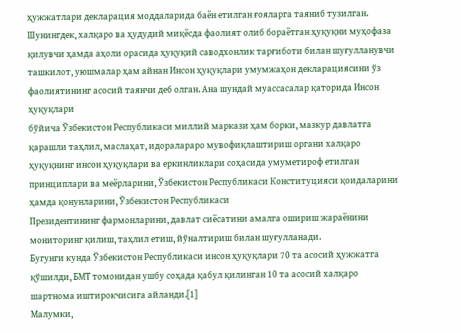ҳужжатлари декларация моддаларида баён етилган ғояларга таяниб тузилган.
Шунингдек, халқаро ва ҳудудий миқёсда фаолият олиб бораётган ҳуқуқни муҳофаза қилувчи ҳамда аҳоли орасида ҳуқуқий саводхонлик тарғиботи билан шуғулланувчи ташкилот, уюшмалар ҳам айнан Инсон ҳуқуқлари умумжаҳон декларациясини ўз фаолиятининг асосий таянчи деб олган. Ана шундай муассасалар қаторида Инсон ҳуқуқлари
бўйича Ўзбекистон Республикаси миллий маркази ҳам борки, мазкур давлатга қарашли таҳлил, маслаҳат, идоралараро мувофиқлаштириш органи халқаро ҳуқуқнинг инсон ҳуқуқлари ва еркинликлари соҳасида умуметироф етилган принциплари ва меёрларини, Ўзбекистон Республикаси Конституцияси қоидаларини ҳамда қонунларини, Ўзбекистон Республикаси
Президентининг фармонларини, давлат сиёсатини амалга ошириш жараёнини мониторинг қилиш, таҳлил етиш, йўналтириш билан шуғулланади.
Бугунги кунда Ўзбекистон Республикаси инсон ҳуқуқлари 70 та асосий ҳужжатга қўшилди, БМТ томонидан ушбу соҳада қабул қилинган 10 та асосий халқаро шартнома иштирокчисига айланди.[1]
Малумки,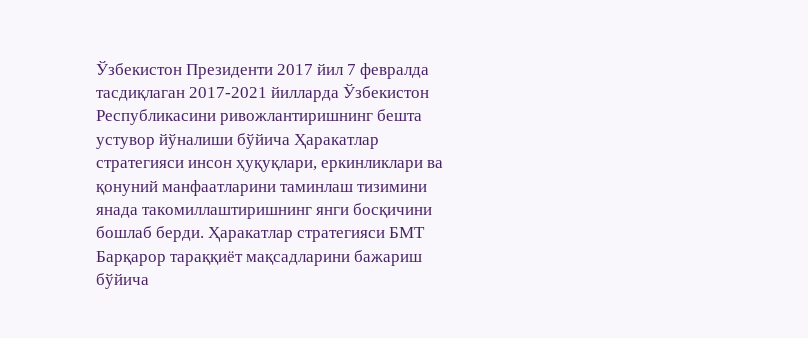Ўзбекистон Президенти 2017 йил 7 февралда тасдиқлаган 2017-2021 йилларда Ўзбекистон Республикасини ривожлантиришнинг бешта устувор йўналиши бўйича Ҳаракатлар стратегияси инсон ҳуқуқлари, еркинликлари ва қонуний манфаатларини таминлаш тизимини янада такомиллаштиришнинг янги босқичини бошлаб берди. Ҳаракатлар стратегияси БМТ Барқарор тараққиёт мақсадларини бажариш бўйича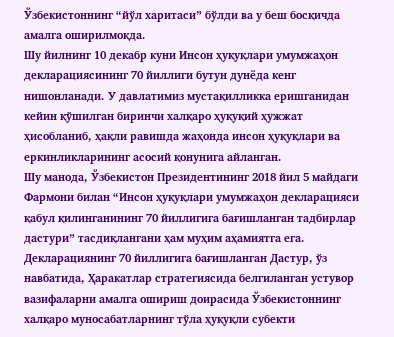Ўзбекистоннинг “йўл харитаси” бўлди ва у беш босқичда амалга оширилмоқда.
Шу йилнинг 10 декабр куни Инсон ҳуқуқлари умумжаҳон декларациясининг 70 йиллиги бутун дунёда кенг нишонланади. У давлатимиз мустақилликка еришганидан кейин қўшилган биринчи халқаро ҳуқуқий ҳужжат ҳисобланиб, ҳақли равишда жаҳонда инсон ҳуқуқлари ва еркинликларининг асосий қонунига айланган.
Шу манода, Ўзбекистон Президентининг 2018 йил 5 майдаги Фармони билан “Инсон ҳуқуқлари умумжаҳон декларацияси қабул қилинганининг 70 йиллигига бағишланган тадбирлар дастури” тасдиқлангани ҳам муҳим аҳамиятга ега.
Декларациянинг 70 йиллигига бағишланган Дастур, ўз навбатида, Ҳаракатлар стратегиясида белгиланган устувор вазифаларни амалга ошириш доирасида Ўзбекистоннинг халқаро муносабатларнинг тўла ҳуқуқли субекти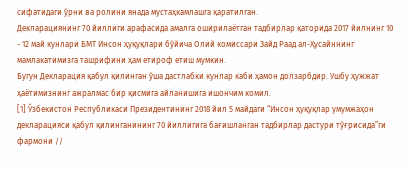сифатидаги ўрни ва ролини янада мустаҳкамлашга қаратилган.
Декларациянинг 70 йиллиги арафасида амалга оширилаётган тадбирлар қаторида 2017 йилнинг 10 - 12 май кунлари БМТ Инсон ҳуқуқлари бўйича Олий комиссари Зайд Раад ал-Ҳусайннинг мамлакатимизга ташрифини ҳам етироф етиш мумкин.
Бугун Декларация қабул қилинган ўша дастлабки кунлар каби ҳамон долзарбдир. Ушбу ҳужжат ҳаётимизнинг ажралмас бир қисмига айланишига ишончим комил.
[1] Ўзбекистон Республикаси Президентининг 2018 йил 5 майдаги “Инсон ҳуқуқлар умумжаҳон декларацияси қабул қилинганининг 70 йиллигига бағишланган тадбирлар дастури тўғрисида”ги фармони //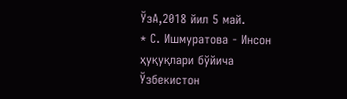ЎзА,2018 йил 5 май.
* С. Ишмуратова - Инсон ҳуқуқлари бўйича Ўзбекистон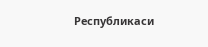Республикаси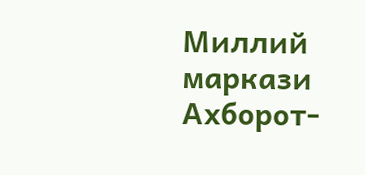Миллий маркази Ахборот-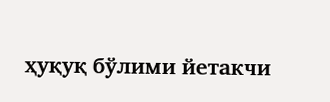ҳуқуқ бўлими йетакчи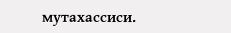мутахассиси.